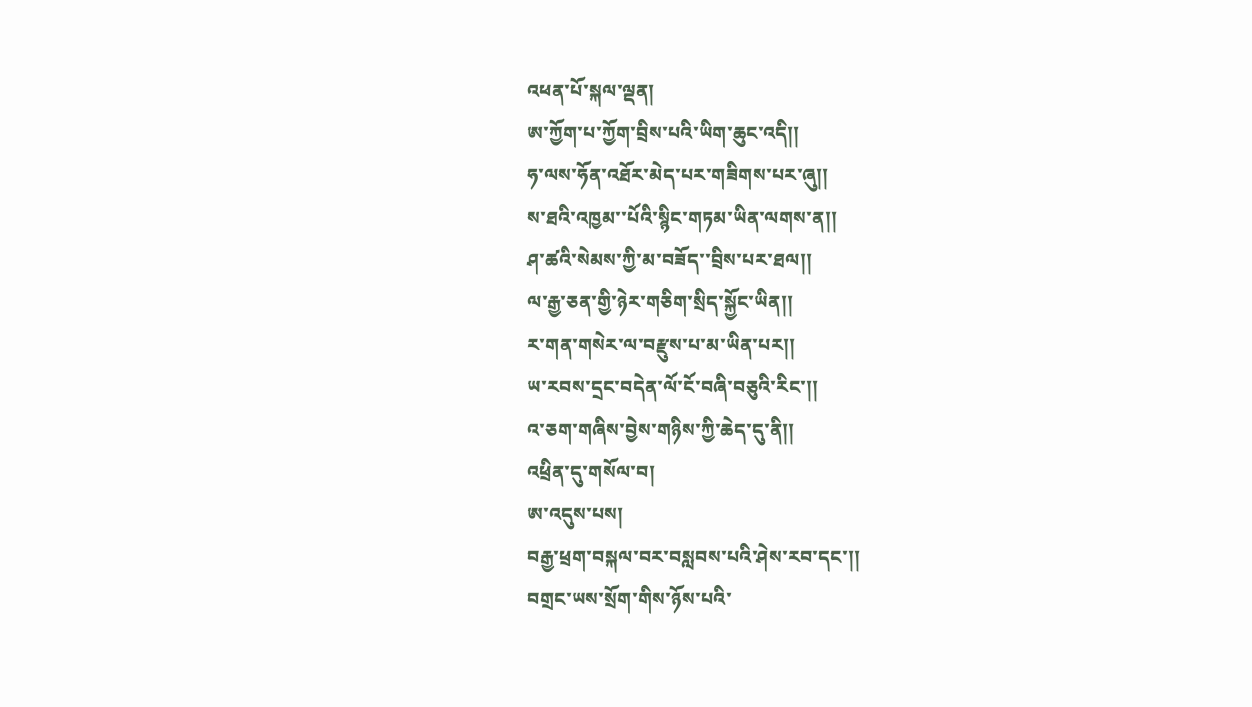འཕན་པོ་སྐལ་ལྡན།
ཨ་ཀྱོག་པ་ཀྱོག་བྲིས་པའི་ཡིག་ཆུང་འདི།།
ཧ་ལས་ཧོན་འཐོར་མེད་པར་གཟིགས་པར་ཞུ།།
ས་ཐའི་འཁྱམ་་པོའི་སྙིང་གཏམ་ཡིན་ལགས་ན།།
ཤ་ཚའི་སེམས་ཀྱི་མ་བཟོད་་བྲིས་པར་ཐལ།།
ལ་རྒྱ་ཅན་གྱི་ཉེར་གཅིག་སྲིད་སྐྱོང་ཡིན།།
ར་གན་གསེར་ལ་བརྫུས་པ་མ་ཡིན་པར།།
ཡ་རབས་དྲང་བདེན་ལོ་ངོ་བཞི་བཅུའི་རིང་།།
འ་ཅག་གཞིས་བྱེས་གཉིས་ཀྱི་ཆེད་དུ་ནི།།
འཕྲིན་དུ་གསོལ་བ།
ཨ་འདུས་པས།
བརྒྱ་ཕྲག་བསྐལ་བར་བསླབས་པའི་ཤེས་རབ་དང་།།
བགྲང་ཡས་སྲོག་གིས་ཉོས་པའི་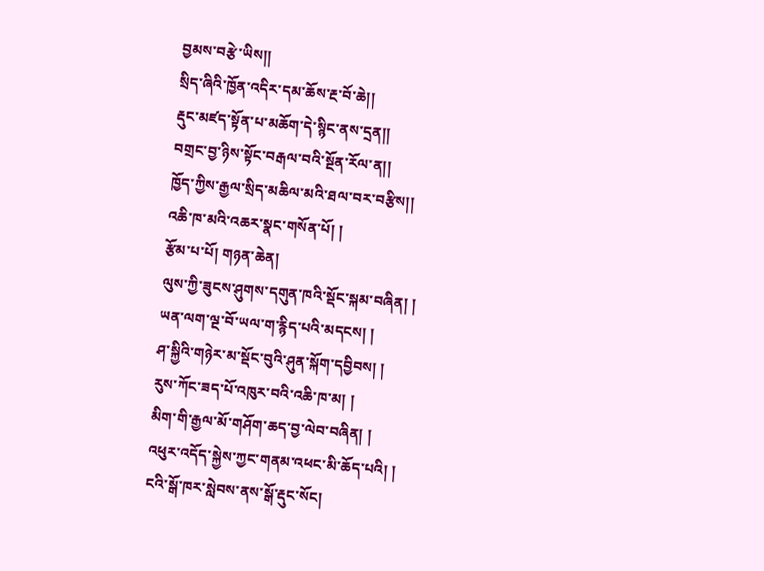བྱམས་བརྩེ་ཡིས།།
སྲིད་ཞིའི་ཁྱོན་འདིར་དམ་ཆོས་རྔ་བོ་ཆེ།།
རྡུང་མཛད་སྟོན་པ་མཆོག་དེ་སྙིང་ནས་དྲན།།
བགྲང་བྱ་ཉིས་སྟོང་བརྒལ་བའི་སྔོན་རོལ་ན།།
ཁྱོད་ཀྱིས་རྒྱལ་སྲིད་མཆིལ་མའི་ཐལ་བར་བརྩིས།།
འཆི་ཁ་མའི་འཆར་སྣང་གསོན་པོ། །
རྩོམ་པ་པོ། གཉན་ཆེན།
ལུས་ཀྱི་ཟུངས་ཤུགས་དགུན་ཁའི་སྡོང་སྐམ་བཞིན། །
ཡན་ལག་ལྔ་བོ་ཡལ་ག་རྙིད་པའི་མདངས། །
ཤ་སྐྱིའི་གཉེར་མ་སྡོང་བུའི་ཤུན་སྐོག་དབྱིབས། །
རུས་ཀོང་ཟད་པོ་འཁུར་བའི་འཆི་ཁ་མ། །
མིག་གི་རྒྱལ་མོ་གཤོག་ཆད་བྱ་ལེབ་བཞིན། །
འཕུར་འདོད་སྐྱེས་ཀྱང་གནམ་འཕང་མི་ཆོད་པའི། །
ངའི་སྒོ་ཁར་སླེབས་ནས་སྒོ་རྡུང་སོང།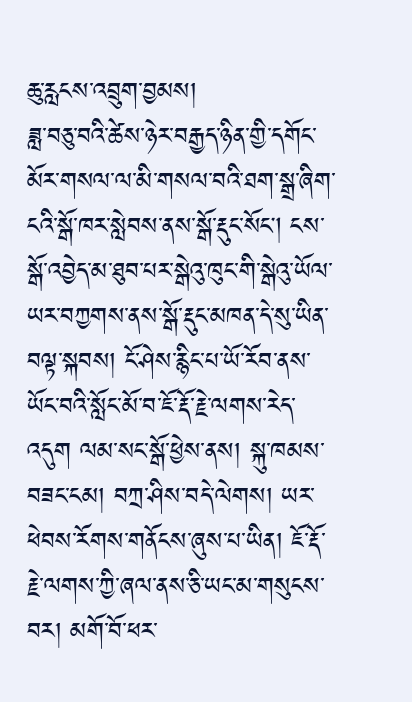ཆུ་རླངས་འབྲུག་བྱམས།
ཟླ་བཅུ་བའི་ཚེས་ཉེར་བརྒྱད་ཉིན་གྱི་དགོང་མོར་གསལ་ལ་མི་གསལ་བའི་ཐག་སྒྲ་ཞིག་ངའི་སྒོ་ཁར་སླེབས་ནས་སྒོ་རྡུང་སོང། ངས་སྒོ་འབྱེད་མ་ཐུབ་པར་སྒེའུ་ཁུང་གི་སྒེའུ་ཡོལ་ཡར་བཀྱགས་ནས་སྒོ་རྡུང་མཁན་དེ་སུ་ཡིན་བལྟ་སྐབས། ངོ་ཤེས་རྙིང་པ་ཡོ་རོབ་ནས་ཡོང་བའི་སློང་མོ་བ་ཇོ་རྡོ་རྗེ་ལགས་རེད་འདུག ལམ་སང་སྒོ་ཕྱེས་ནས། སྐུ་ཁམས་བཟང་ངམ། བཀྲ་ཤིས་བདེ་ལེགས། ཡར་ཕེབས་རོགས་གནོངས་ཞུས་པ་ཡིན། ཇོ་རྡོ་རྗེ་ལགས་ཀྱི་ཞལ་ནས་ཅི་ཡང་མ་གསུངས་བར། མགོ་བོ་ཕར་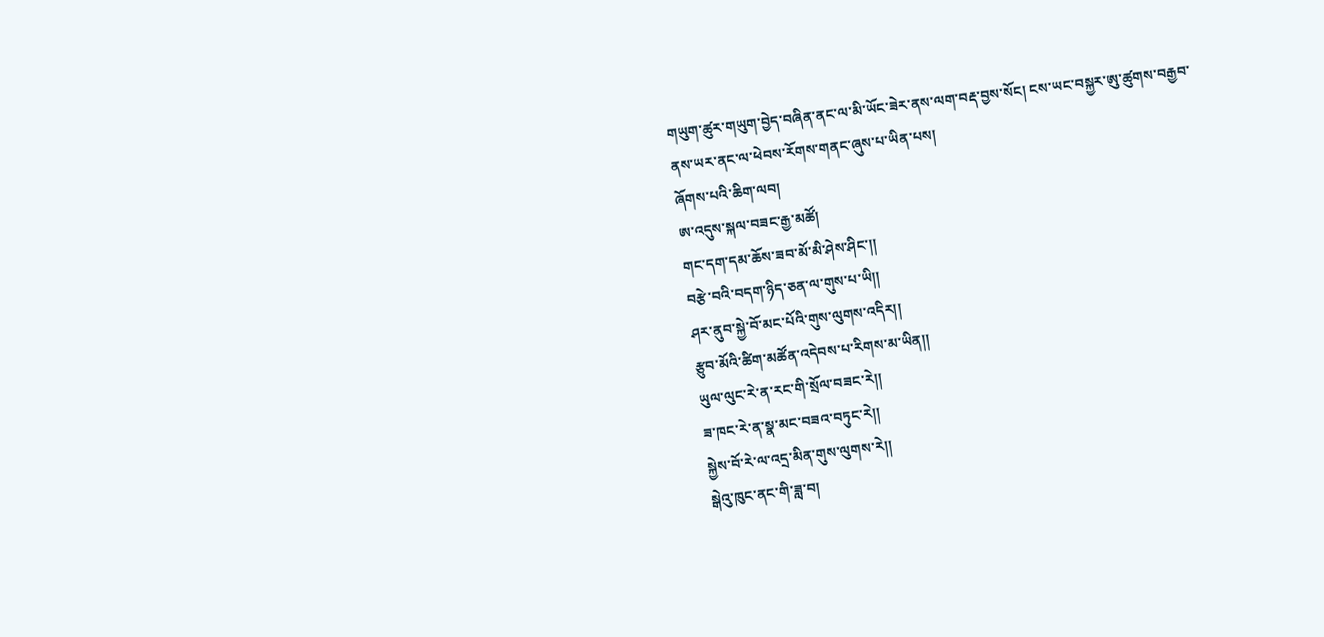གཡུག་ཚུར་གཡུག་བྱེད་བཞིན་ནང་ལ་མི་ཡོང་ཟེར་ནས་ལག་བརྡ་བྱས་སོང། ངས་ཡང་བསྐྱར་ཨུ་ཚུགས་བརྒྱབ་ནས་ཡར་ནང་ལ་ཕེབས་རོགས་གནང་ཞུས་པ་ཡིན་པས།
ཞོགས་པའི་ཆིག་ལབ།
ཨ་འདུས་སྐལ་བཟང་རྒྱ་མཚོ།
གང་དག་དམ་ཆོས་ཟབ་མོ་མི་ཤེས་ཤིང་།།
བརྩེ་བའི་བདག་ཉིད་ཅན་ལ་གུས་པ་ཡི།།
ཤར་ནུབ་སྐྱེ་བོ་མང་པོའི་གུས་ལུགས་འདིར།།
རྩུབ་མོའི་ཚིག་མཚོན་འདེབས་པ་རིགས་མ་ཡིན།།
ཡུལ་ལུང་རེ་ན་རང་གི་སྲོལ་བཟང་རེ།།
ཟ་ཁང་རེ་ན་སྣ་མང་བཟའ་བཏུང་རེ།།
སྐྱེས་བོ་རེ་ལ་འདྲ་མིན་གུས་ལུགས་རེ།།
སྒེའུ་ཁུང་ནང་གི་ཟླ་བ།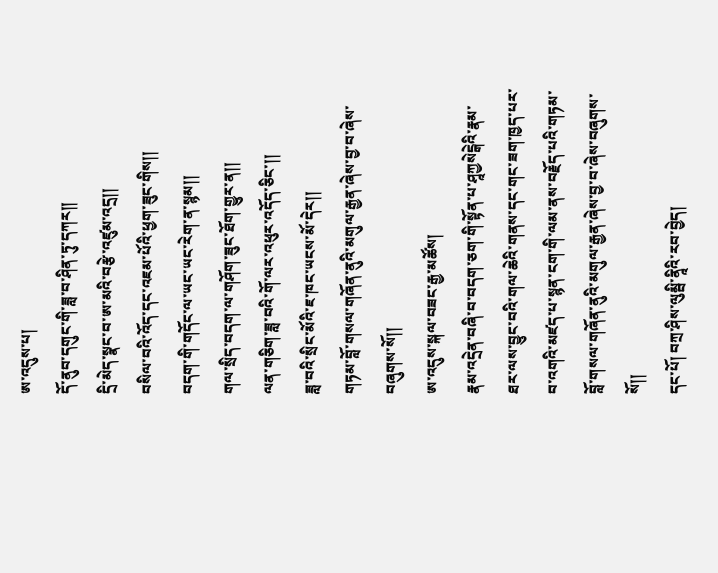ཨ་འདུས་པ།
དོ་ནུབ་དགུང་གི་ཟླ་བ་ཤིན་ཏུ་དཀར།།
དྲི་མེད་སྣང་བ་ཨ་མའི་བརྩེ་འཛུམ་འདྲ།།
བསིལ་བའི་འོད་དང་འཇམ་པོའི་ཕྱག་ཟུང་གིས།།
བདག་གི་གདོང་ལ་ཡང་ཡང་རེག་ན་སྙམ།།
གལ་སྲིད་བདག་ལ་གཤོག་ཟུང་ཐོག་གྱུར་ན།།
ལན་གཅིག་ཟླ་བའི་གོ་ལར་འཕུར་འདོད་ཅིང་།།
ཟླ་བའི་སྲིང་མོའི་ཇ་ཁང་ཡངས་མོ་དེར།།
གཏམ་བློ་གསལ་གཞོན་ནུའི་མགུལ་རྒྱན་ཞེས་བྱ་བ་ཞེས་བཞུགས་སོ།།
ཨ་འདུས་སྐལ་བཟང་རྒྱ་མཚོས།
རྣམ་འདྲེན་བཞི་བ་བདག་ཅག་གི་སྟོན་པ་ཤཱཀྱསེངྒེའི་རྣམ་ཐར་ལས་བྱུང་བའི་གལ་ཆེའི་གནས་དང་གང་ཟག་ཁྱད་པར་བ་འགའི་མཛད་པ་སྙན་ངག་གི་ལམ་ནས་བརྗོད་པའི་གཏམ་བློ་གསལ་གཞོན་ནུའི་མགུལ་རྒྱན་ཞེས་བྱ་བ་ཞེས་བཞུགས་སོ།།
དང་པོ། བཀྲ་ཤིས་ལུམྦི་ནཱིའི་རབ་བྱེད།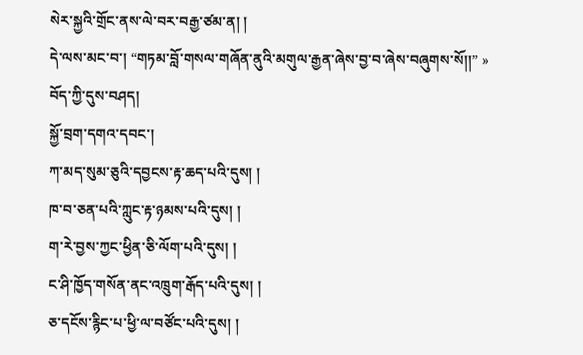སེར་སྐྱའི་གྲོང་ནས་ལེ་བར་བརྒྱ་ཙམ་ན། །
དེ་ལས་མང་བ་། “གཏམ་བློ་གསལ་གཞོན་ནུའི་མགུལ་རྒྱན་ཞེས་བྱ་བ་ཞེས་བཞུགས་སོ།།” »
བོད་ཀྱི་དུས་བཤད།
སྐྱོ་བྲག་དགའ་དབང་།
ཀ་མད་སུམ་ཅུའི་དབྱངས་རྟ་ཆད་པའི་དུས། །
ཁ་བ་ཅན་པའི་ཀླུང་རྟ་ཉམས་པའི་དུས། །
ག་རེ་བྱས་ཀྱང་ཕྱིན་ཅི་ལོག་པའི་དུས། །
ང་ཤི་ཁྱོད་གསོན་ནང་འཁྲུག་རྒོད་པའི་དུས། །
ཅ་དངོས་རྙིང་པ་ཕྱི་ལ་བཙོང་པའི་དུས། །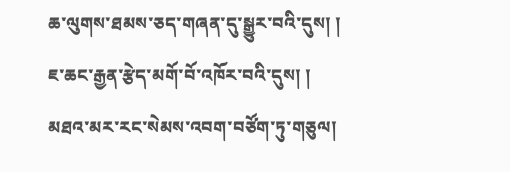ཆ་ལུགས་ཐམས་ཅད་གཞན་དུ་སྒྱུར་བའི་དུས། །
ཇ་ཆང་རྒྱན་རྩེད་མགོ་བོ་འཁོར་བའི་དུས། །
མཐའ་མར་རང་སེམས་འབག་བཙོག་ཏུ་གཅུལ།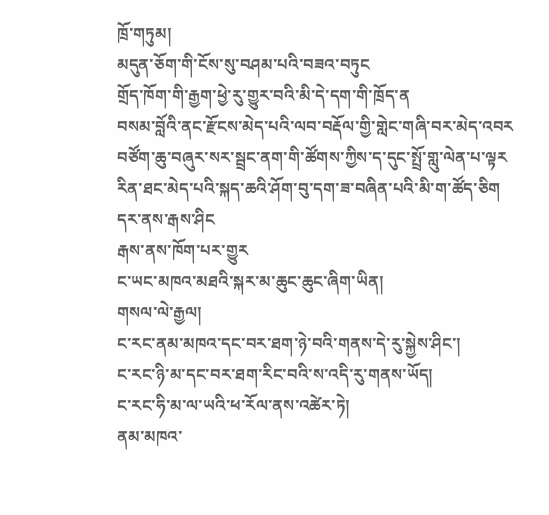ཁྲོ་གཏུམ།
མདུན་ཅོག་གི་ངོས་སུ་བཤམ་པའི་བཟའ་བཏུང
གྲོད་ཁོག་གི་རྒྱག་ཕྱེ་རུ་གྱུར་བའི་མི་དེ་དག་གི་ཁྲོད་ན
བསམ་བློའི་ནང་རྫོངས་མེད་པའི་ལབ་བརྡོལ་གྱི་གླེང་གཞི་བར་མེད་འབར
བཙོག་ཆུ་བཞུར་སར་སྦྲང་ནག་གི་ཚོགས་ཀྱིས་ད་དུང་སྤྲོ་གླུ་ལེན་པ་ལྟར
རིན་ཐང་མེད་པའི་སྐད་ཆའི་ཤོག་བུ་དག་ཟ་བཞིན་པའི་མི་ག་ཚོད་ཅིག
དར་ནས་རྒས་ཤིང
རྒས་ནས་ཁོག་པར་གྱུར
ང་ཡང་མཁའ་མཐའི་སྐར་མ་ཆུང་ཆུང་ཞིག་ཡིན།
གསལ་ལེ་རྒྱལ།
ང་རང་ནམ་མཁའ་དང་བར་ཐག་ཉེ་བའི་གནས་དེ་རུ་སྐྱེས་ཤིང་།
ང་རང་ཉི་མ་དང་བར་ཐག་རིང་བའི་ས་འདི་རུ་གནས་ཡོད།
ང་རང་ཧི་མ་ལ་ཡའི་ཕ་རོལ་ནས་འཚེར་ཏེ།
ནམ་མཁའ་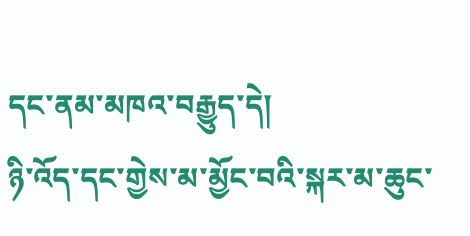དང་ནམ་མཁའ་བརྒྱུད་དེ།
ཉི་འོད་དང་གྱེས་མ་མྱོང་བའི་སྐར་མ་ཆུང་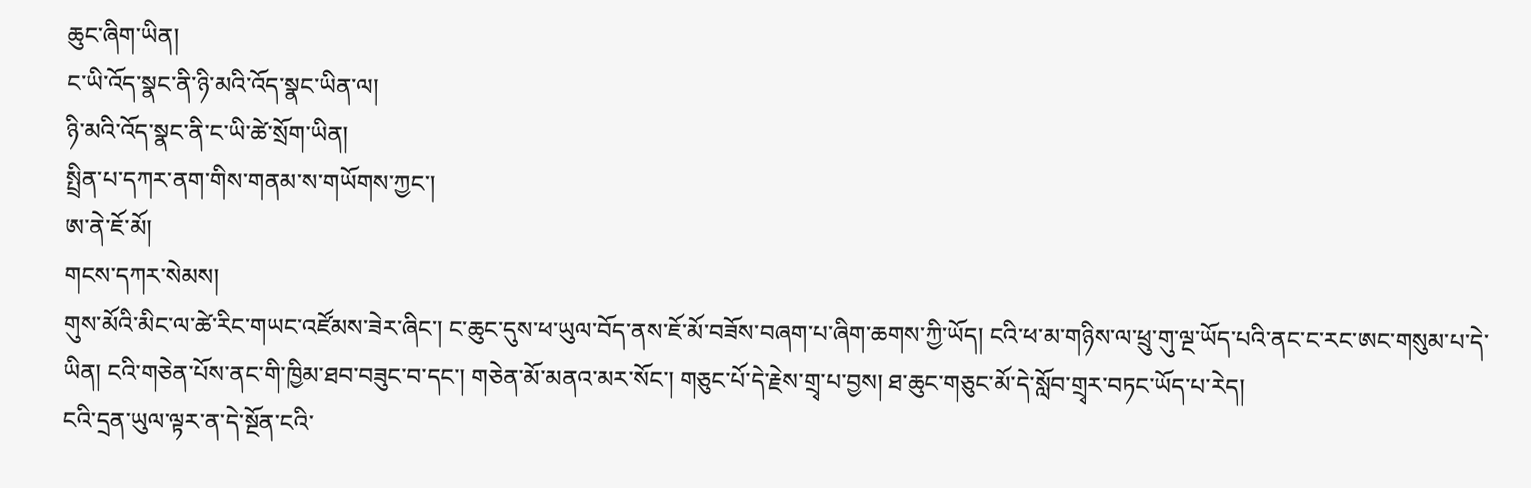ཆུང་ཞིག་ཡིན།
ང་ཡི་འོད་སྣང་ནི་ཉི་མའི་འོད་སྣང་ཡིན་ལ།
ཉི་མའི་འོད་སྣང་ནི་ང་ཡི་ཚེ་སྲོག་ཡིན།
སྤྲིན་པ་དཀར་ནག་གིས་གནམ་ས་གཡོགས་ཀྱང་།
ཨ་ནེ་ཇོ་མོ།
གངས་དཀར་སེམས།
གུས་མོའི་མིང་ལ་ཚེ་རིང་གཡང་འཛོམས་ཟེར་ཞིང་། ང་ཆུང་དུས་ཕ་ཡུལ་བོད་ནས་ཇོ་མོ་བཟོས་བཞག་པ་ཞིག་ཆགས་ཀྱི་ཡོད། ངའི་ཕ་མ་གཉིས་ལ་ཕྲུ་གུ་ལྔ་ཡོད་པའི་ནང་ང་རང་ཨང་གསུམ་པ་དེ་ཡིན། ངའི་གཅེན་པོས་ནང་གི་ཁྱིམ་ཐབ་བཟུང་བ་དང་། གཅེན་མོ་མནའ་མར་སོང་། གཅུང་པོ་དེ་རྗེས་གྲྭ་པ་བྱས། ཐ་ཆུང་གཅུང་མོ་དེ་སློབ་གྲྭར་བཏང་ཡོད་པ་རེད།
ངའི་དྲན་ཡུལ་ལྟར་ན་དེ་སྔོན་ངའི་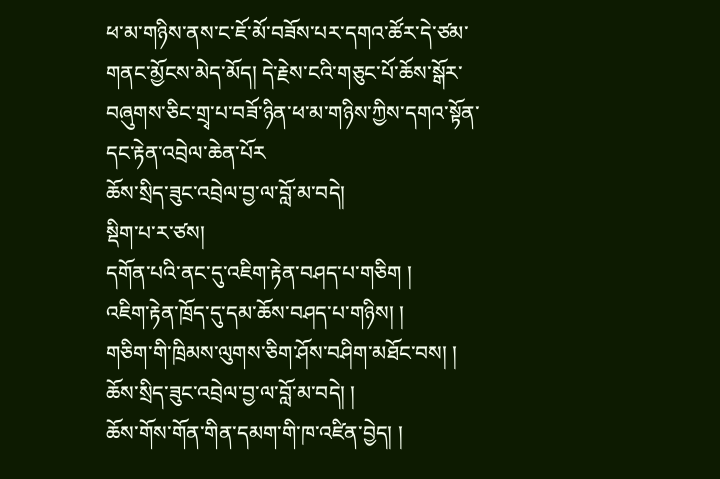ཕ་མ་གཉིས་ནས་ང་ཇོ་མོ་བཟོས་པར་དགའ་ཚོར་དེ་ཙམ་གནང་མྱོངས་མེད་མོད། དེ་རྗེས་ངའི་གཅུང་པོ་ཆོས་སྒོར་བཞུགས་ཅིང་གྲྭ་པ་བཟོ་ཉིན་ཕ་མ་གཉིས་ཀྱིས་དགའ་སྟོན་དང་རྟེན་འབྲེལ་ཆེན་པོར
ཆོས་སྲིད་ཟུང་འབྲེལ་བྱ་ལ་བློ་མ་བདེ།
སྡིག་པ་ར་ཙས།
དགོན་པའི་ནང་དུ་འཇིག་རྟེན་བཤད་པ་གཅིག །
འཇིག་རྟེན་ཁྲོད་དུ་དམ་ཆོས་བཤད་པ་གཉིས། །
གཅིག་གི་ཁྲིམས་ལུགས་ཅིག་ཤོས་བཤིག་མཐོང་བས། །
ཆོས་སྲིད་ཟུང་འབྲེལ་བྱ་ལ་བློ་མ་བདེ། །
ཆོས་གོས་གོན་གིན་དམག་གི་ཁ་འཛིན་བྱེད། །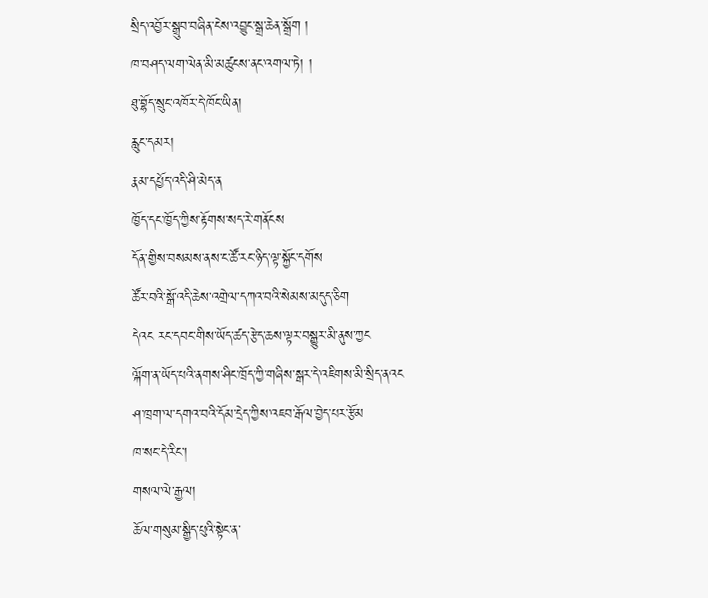སྲིད་འབྱོར་སྒྲུབ་བཞིན་ངེས་འབྱུང་སྒྲ་ཆེན་སྒྲོག །
ཁ་བཤད་ལག་ལེན་མི་མཚུངས་ནང་འགལ་ཏེ། །
ཐུ་བྷོད་སྲུང་འཁོར་དེ་ཁོང་ཡིན།
རླུང་དམར།
རྣམ་དཔྱོད་འདི་ཤི་མེད་ན
ཁྱོད་དང་ཁྱོད་ཀྱིས་རྟོགས་སད་རེ་གནོངས
དོན་གྱིས་བསམས་ནས་ང་ཚོ་རང་ཉིད་ལྟ་སྐྱོང་དགོས
ཚོར་བའི་སྒོ་འདི་ཆེས་འགྲེལ་དཀའ་བའི་སེམས་མདུད་ཅིག
དེའང རང་དབང་གིས་ཡོད་ཚད་རྩེད་ཆས་ལྟར་བསྒྱུར་མི་ནུས་ཀྱང
ལྐོག་ན་ཡོད་པའི་ནགས་ཤིང་ཁྲོད་ཀྱི་གཞིས་སྒར་དེ་འཇིགས་མི་སྲིད་ནའང
ཤ་ཁྲག་ལ་དགའ་བའི་དོམ་དྲེད་ཀྱིས་འཇབ་རྒོལ་བྱེད་པར་རྩོམ
ཁ་སང་དེ་རིང་།
གསལ་ལེ་རྒྱལ།
ཆོལ་གསུམ་སྒྱིད་པུའི་སྟེང་ན་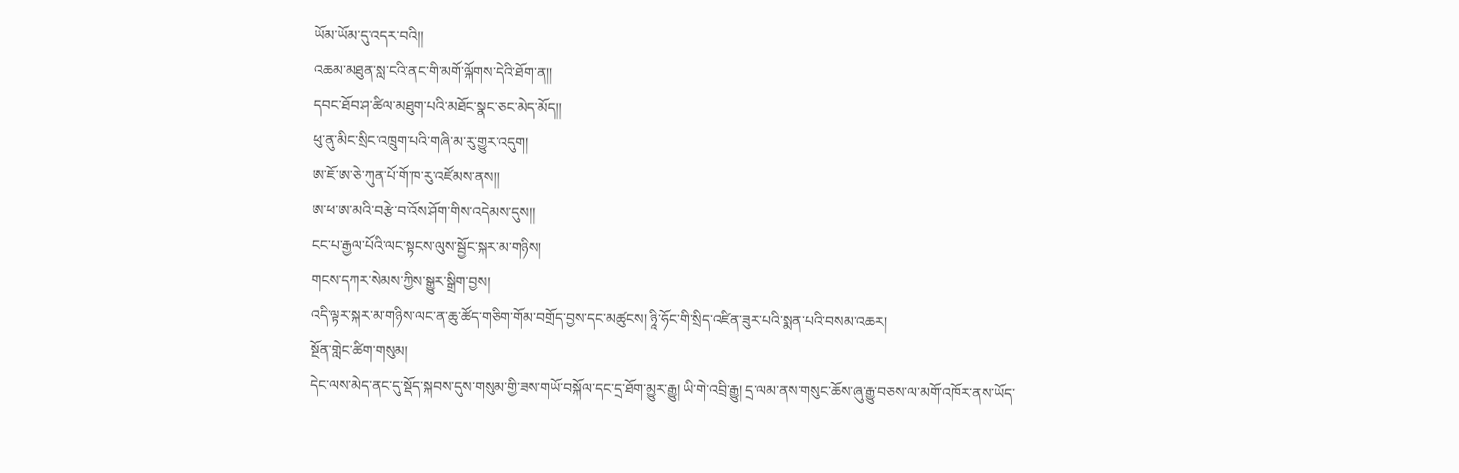ཡོམ་ཡོམ་དུ་འདར་བའི།།
འཆམ་མཐུན་སླ་ངའི་ནང་གི་མགོ་ལྐོགས་དེའི་ཐོག་ན།།
དབང་ཐོབ་ཤ་ཚིལ་མཐུག་པའི་མཐོང་སྣང་ཅང་མེད་མོད།།
ཕུ་ནུ་མིང་སྲིང་འཁྲུག་པའི་གཞི་མ་རུ་གྱུར་འདུག།
ཨ་ཇོ་ཨ་ཅེ་ཀུན་པོ་གོ་ཁ་རུ་འཛོམས་ནས།།
ཨ་ཕ་ཨ་མའི་བརྩེ་བ་འོས་ཤོག་གིས་འདེམས་དུས།།
ངང་པ་རྒྱལ་པོའི་ལང་སྟངས་ལུས་སྦྱོང་སྐར་མ་གཉིས།
གངས་དཀར་སེམས་ཀྱིས་སྒྱུར་སྒྲིག་བྱས།
འདི་ལྟར་སྐར་མ་གཉིས་ལང་ན་ཆུ་ཚོད་གཅིག་གོམ་བགྲོད་བྱས་དང་མཚུངས། ཉཱི་ཧོང་གི་སྲིད་འཛིན་ཟུར་པའི་སྨན་པའི་བསམ་འཆར།
སྔོན་གླེང་ཚིག་གསུམ།
དེང་ལས་མེད་ནང་དུ་སྡོད་སྐབས་དུས་གསུམ་གྱི་ཟས་གཡོ་བསྐོལ་དང་དྲ་ཐོག་མྱུར་རྒྱུ། ཡི་གེ་འབྲི་རྒྱུ། དྲ་ལམ་ནས་གསུང་ཆོས་ཞུ་རྒྱུ་བཅས་ལ་མགོ་འཁོར་ནས་ཡོད་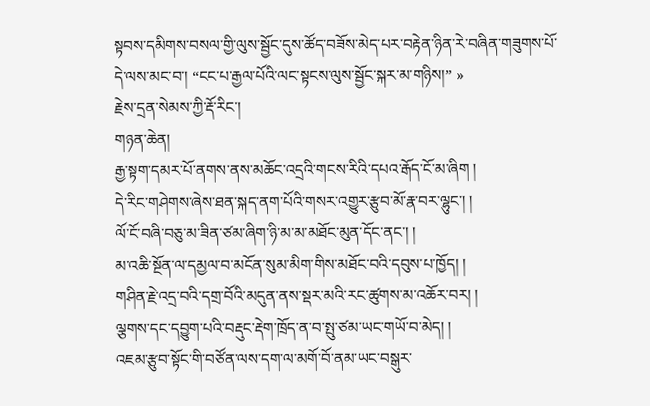སྟབས་དམིགས་བསལ་གྱི་ལུས་སྦྱོང་དུས་ཚོད་བཟོས་མེད་པར་བརྟེན་ཉིན་རེ་བཞིན་གཟུགས་པོ་
དེ་ལས་མང་བ་། “ངང་པ་རྒྱལ་པོའི་ལང་སྟངས་ལུས་སྦྱོང་སྐར་མ་གཉིས།” »
རྗེས་དྲན་སེམས་ཀྱི་རྡོ་རིང་།
གཉན་ཆེན།
རྒྱ་སྟག་དམར་པོ་ནགས་ནས་མཆོང་འདྲའི་གངས་རིའི་དཔའ་རྒོད་ངོ་མ་ཞིག །
དེ་རིང་གཤེགས་ཞེས་ཐན་སྐད་ནག་པོའི་གསར་འགྱུར་རྩུབ་མོ་རྣ་བར་ལྷུང་། །
ལོ་ངོ་བཞི་བཅུ་མ་ཟིན་ཙམ་ཞིག་ཉི་མ་མ་མཐོང་མུན་དོང་ནང་། །
མ་འཆི་སྔོན་ལ་དམྱལ་བ་མངོན་སུམ་མིག་གིས་མཐོང་བའི་དབུས་པ་ཁྱོད། །
གཤིན་རྗེ་འདྲ་བའི་དགྲ་བོའི་མདུན་ནས་སྡར་མའི་རང་ཚུགས་མ་འཆོར་བར། །
ལྕགས་དང་དབྱུག་པའི་བརྡུང་རྡེག་ཁྲོད་ན་བ་སྤུ་ཙམ་ཡང་གཡོ་བ་མེད། །
འཇམ་རྩུབ་སྟོང་གི་བཙོན་ལས་དག་ལ་མགོ་བོ་ནམ་ཡང་བསྒུར་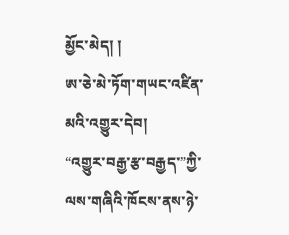མྱོང་མེད། །
ཨ་ཅེ་མེ་ཏོག་གཡང་འཛིན་མའི་འགྱུར་དེབ།
“འགྱུར་བརྒྱ་རྩ་བརྒྱད་”ཀྱི་ལས་གཞིའི་ཁོངས་ནས་ཉེ་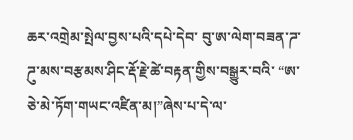ཆར་འགྲེམ་སྤེལ་བྱས་པའི་དཔེ་དེབ་ བུ་ཨ་ལེག་བཟན་ཌ་ ཌུ་མས་བརྩམས་ཤིང་རྡོ་རྗེ་ཚེ་བརྟན་གྱིས་བསྒྱུར་བའི་ “ཨ་ཅེ་མེ་ཏོག་གཡང་འཛིན་མ།”ཞེས་པ་དེ་ལ་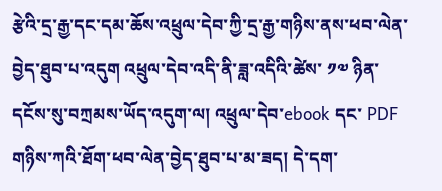རྩེའི་དྲ་རྒྱ་དང་དམ་ཆོས་འཕྲུལ་དེབ་ཀྱི་དྲ་རྒྱ་གཉིས་ནས་ཕབ་ལེན་བྱེད་ཐུབ་པ་འདུག འཕྲུལ་དེབ་འདི་ནི་ཟླ་འདིའི་ཚེས་ ༡༧ ཉིན་དངོས་སུ་བཀྲམས་ཡོད་འདུག་ལ། འཕྲུལ་དེབ་ebook དང་ PDF གཉིས་ཀའི་ཐོག་ཕབ་ལེན་བྱེད་ཐུབ་པ་མ་ཟད། དེ་དག་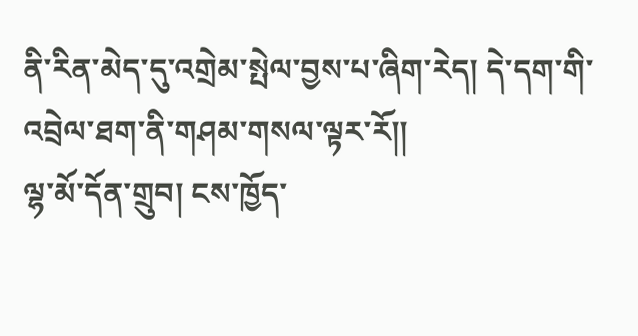ནི་རིན་མེད་དུ་འགྲེམ་སྤེལ་བྱས་པ་ཞིག་རེད། དེ་དག་གི་འབྲེལ་ཐག་ནི་གཤམ་གསལ་ལྟར་རོ།།
ལྷ་མོ་དོན་གྲུབ། ངས་ཁྱོད་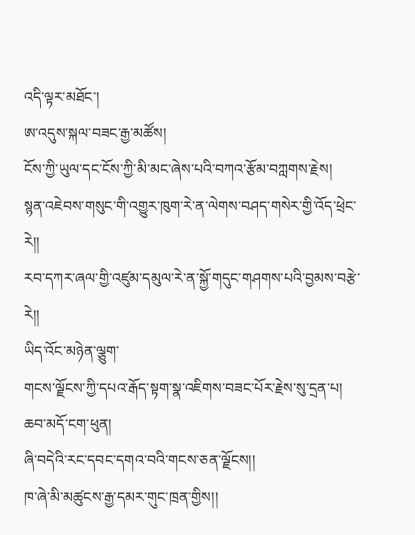འདི་ལྟར་མཐོང་།
ཨ་འདུས་སྐལ་བཟང་རྒྱ་མཚོས།
ངོས་ཀྱི་ཡུལ་དང་ངོས་ཀྱི་མི་མང་ཞེས་པའི་བཀའ་རྩོམ་བཀླགས་རྗེས།
སྙན་འཇེབས་གསུང་གི་འགྱུར་ཁུག་རེ་ན་ལེགས་བཤད་གསེར་གྱི་འོད་ཕྲེང་རེ།།
རབ་དཀར་ཞལ་གྱི་འཛུམ་དམུལ་རེ་ན་སྐྱོ་གདུང་གཤགས་པའི་བྱམས་བརྩེ་རེ།།
ཡིད་འོང་མཉེན་ལྕུག་
གངས་ལྗོངས་ཀྱི་དཔའ་རྒོད་སྟག་སྣ་འཇིགས་བཟང་པོར་རྗེས་སུ་དྲན་པ།
ཆབ་མདོ་ངག་ཕུན།
ཞི་བདེའི་རང་དབང་དགའ་བའི་གངས་ཅན་ལྗོངས།།
ཁ་ཞེ་མི་མཚུངས་རྒྱ་དམར་གུང་ཁྲན་གྱིས།།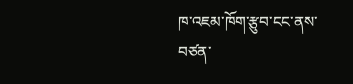ཁ་འཇམ་ཁོག་རྩུབ་ངང་ནས་བཙན་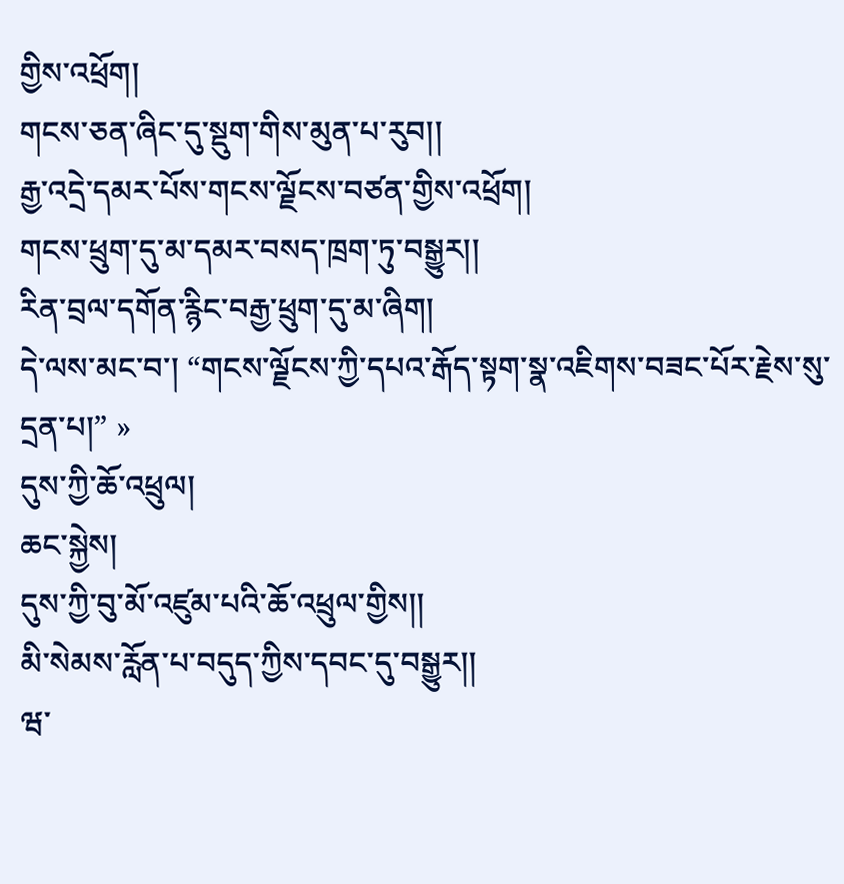གྱིས་འཕྲོག།
གངས་ཅན་ཞིང་དུ་སྡུག་གིས་མུན་པ་རུབ།།
རྒྱ་འདྲེ་དམར་པོས་གངས་ལྗོངས་བཙན་གྱིས་འཕྲོག།
གངས་ཕྲུག་དུ་མ་དམར་བསད་ཁྲག་ཏུ་བསྒྱུར།།
རིན་བྲལ་དགོན་རྙིང་བརྒྱ་ཕྲུག་དུ་མ་ཞིག།
དེ་ལས་མང་བ་། “གངས་ལྗོངས་ཀྱི་དཔའ་རྒོད་སྟག་སྣ་འཇིགས་བཟང་པོར་རྗེས་སུ་དྲན་པ།” »
དུས་ཀྱི་ཆོ་འཕྲུལ།
ཆང་སྐྱེས།
དུས་ཀྱི་བུ་མོ་འཛུམ་པའི་ཆོ་འཕྲུལ་གྱིས།།
མི་སེམས་རློན་པ་བདུད་ཀྱིས་དབང་དུ་བསྒྱུར།།
ཝ་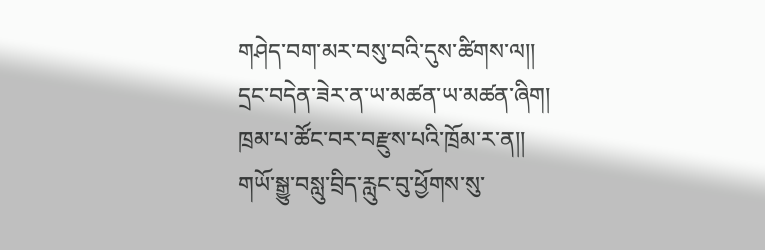གཤེད་བག་མར་བསུ་བའི་དུས་ཚིགས་ལ།།
དྲང་བདེན་ཟེར་ན་ཡ་མཚན་ཡ་མཚན་ཞིག།
ཁྲམ་པ་ཚོང་བར་བརྫུས་པའི་ཁྲོམ་ར་ན།།
གཡོ་སྒྱུ་བསླུ་བྲིད་རླུང་བུ་ཕྱོགས་སུ་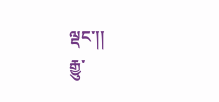ལྡང་།།
རྒྱུ་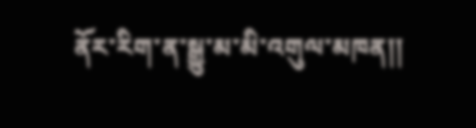ནོར་རིག་ན་སྒྱུ་མ་མི་འགུལ་མཁན།།